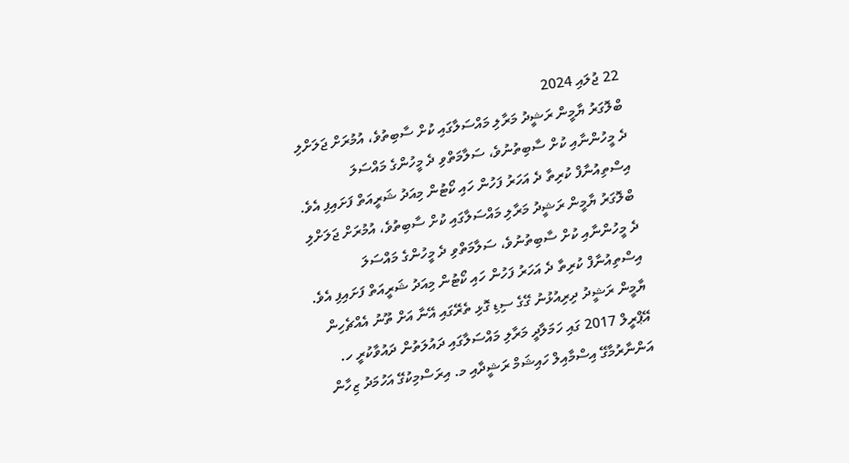22 ޖުލައި 2024
ބްލޮގަރު ޔާމީން ރަޝީދު މަރާލި މައްސަލާގައި ކުށް ސާބިތުވެ، އުމުރަށް ޖަލަށްލި ދެ މީހުންނާއި ކުށް ސާބިތުނުވެ، ސަލާމަތްވި ދެ މީހުންގެ މައްސަލަ އިސްތިއުނާފް ކުރިތާ ދެ އަހަރު ފަހުން ހައި ކޯޓުން މިއަދު ޝަރީއަތް ފަށައިފި އެވެ.
ބްލޮގަރު ޔާމީން ރަޝީދު މަރާލި މައްސަލާގައި ކުށް ސާބިތުވެ، އުމުރަށް ޖަލަށްލި ދެ މީހުންނާއި ކުށް ސާބިތުނުވެ، ސަލާމަތްވި ދެ މީހުންގެ މައްސަލަ އިސްތިއުނާފް ކުރިތާ ދެ އަހަރު ފަހުން ހައި ކޯޓުން މިއަދު ޝަރީއަތް ފަށައިފި އެވެ.
ޔާމީން ރަޝީދު ދިރިއުޅުނު ގޭގެ ސިޑި ގޮޅި ތެރޭގައި އޭނާ އަށް ތޫނު އެއްޗެހިން އޭޕްރީލް 2017 ގައި ހަމަލާދީ މަރާލި މައްސަލާގައި ދައުލަތުން ދައުވާކުރީ ހ. އަންނާރުމާގޭ އިސްމާއިލް ހައިޝަމް ރަޝީދާއި މ. އިރަސްމިކުގޭ އަހުމަދު ޒިހާން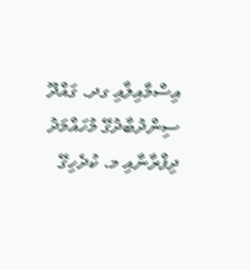އިސްމާއިލާއި ގދ. ގައްދޫ ސިންދުބާދުގޭ މުހައްމަދު ދިފްރާނާއި މ. ކުދެހިގޭ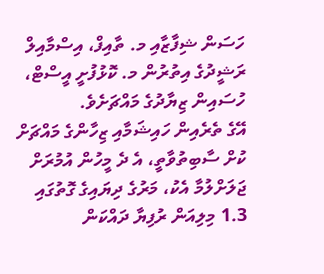ހަސަން ޝިފާޒާއި މ. ތާއިފް، އިސްމާއިލް ރަޝީދުގެ އިތުރުން މ. ކޮޅުފުށީ އީސްޓް، ހުސައިން ޒިޔާދުގެ މައްޗަށެވެ.
އޭގެ ތެރެއިން ހައިޝަމާއި ޒިހާންގެ މައްޗަށް ކުށް ސާބިތުވާތީ، އެ ދެ މީހުން އުމުރަށް ޖަލަށްލުމާ އެކު، މަރުގެ ދިޔައިގެ ގޮތުގައި 1.3 މިލިއަން ރުފިޔާ ދައްކަން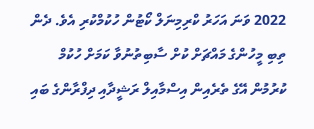2022 ވަނަ އަހަރު ކްރިމިނަލް ކޯޓުން ހުކުމްކުރި އެވެ. ދެން ތިބި މީހުންގެ މައްޗަށް ކުށް ސާބިތުނުވާ ކަމަށް ހުކުމް ކުރުމުން އޭގެ ތެރެއިން އިސްމާއިލް ރަޝީދާއި ދިފްރާންގެ ބައި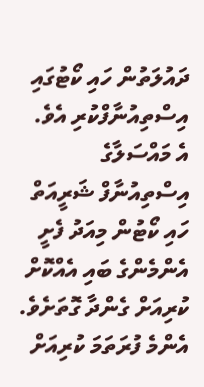ދައުލަތުން ހައި ކޯޓުގައި އިސްތިއުނާފްކުރި އެވެ.
އެ މައްސަލާގެ އިސްތިއުނާފް ޝަރީއަތް ހައި ކޯޓުން މިއަދު ފެށީ އެންމެންގެ ބައި އެއްކޮށް ކުރިއަށް ގެންދާ ގޮތަށެވެ. އެންމެ ފުރަތަމަ ކުރިއަށް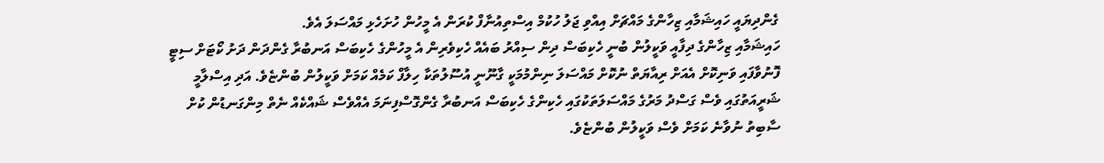ގެންދިޔައީ ހައިޝަމާއި ޒިހާންގެ މައްޗަށް އިއްވި ޖަލު ހުކުމް އިސްތިއުނާފް ކުރަން އެ މީހުން ހުށަހެޅި މައްސަލަ އެވެ.
ހައިޝަމާއި ޒިހާންގެ ދިފާއީ ވަކީލުން ބުނީ ހެކިބަސް ދިން ސިއްރު ބައެއް ހެކިވެރިން އެ މީހުންގެ ހެކިބަސް އަނބުރާ ގެންދަން ދަށު ކޯޓަށް ސިޓީ ފޮނުވާފައި ވަނިކޮށް އެއަށް ރިއާޔަތް ނުކޮށް މައްސަލަ ނިންމުމަކީ ގާނޫނީ އުސޫލުތަކާ ހިލާފް ކަމެއް ކަމަށް ވަކީލުން ބުންޏެވެ. އަދި އިސްލާމީ ޝަރީއަތުގައި ވެސް ގަސްދު މަރުގެ މައްސަލަތަކުގައި ހެކިންގެ ހެކިބަސް އަނބުރާ ގެންގޮސްފިނަމަ އެއްވެސް ޝައްކެއް ނެތް މިންގަނޑުން ކުށް ސާބިތު ނުވާނެ ކަމަށް ވެސް ވަކީލުން ބުންޏެވެ.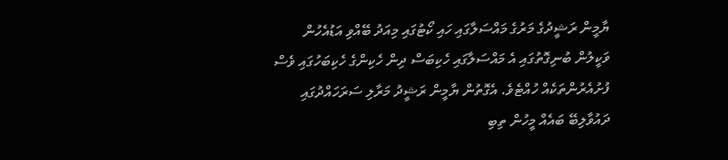ޔާމީން ރަޝީދުގެ މަރުގެ މައްސަލާގައި ހައި ކޯޓުގައި މިއަދު ބޭއްވި އަޑުއެހުން
ވަކީލުން ބުނިގޮތުގައި އެ މައްސަލާގައި ހެކިބަސް ދިން ހެކިންގެ ހެކިބަހުގައި ވެސް ފުށުއެރުންތަކެއް ހުއްޓެވެ. އެގޮތުން ޔާމީން ރަޝީދު މަރާލި ސަރަހައްދުގައި ދައުވާލިބޭ ބައެއް މީހުން ތިބި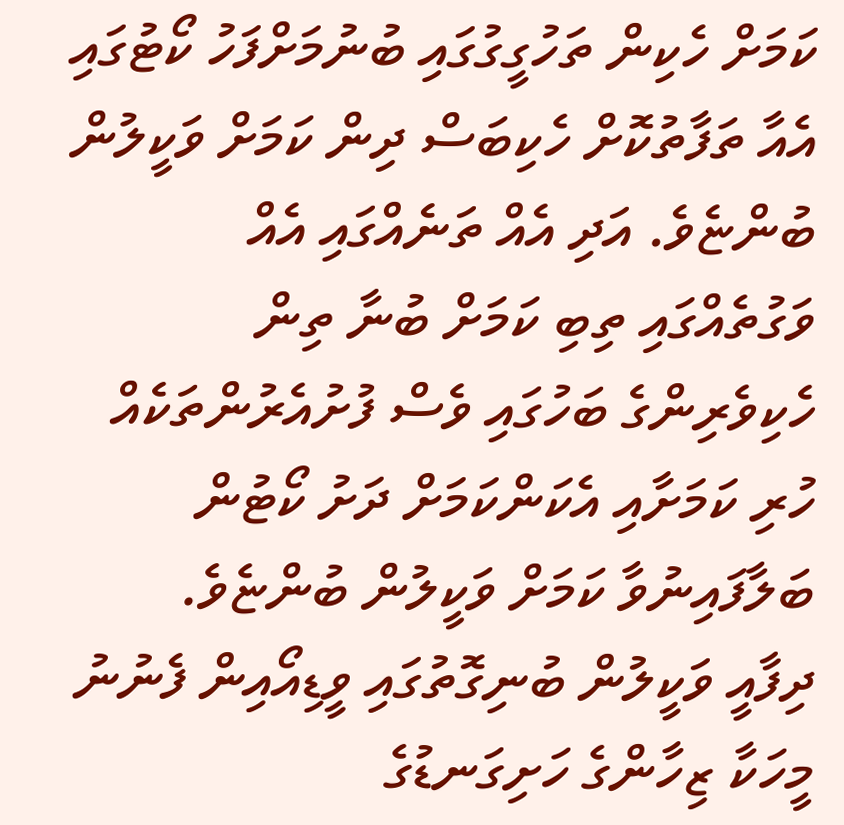ކަމަށް ހެކިން ތަހުގީގުގައި ބުނުމަށްފަހު ކޯޓުގައި އެއާ ތަފާތުކޮށް ހެކިބަސް ދިން ކަމަށް ވަކީލުން ބުންޏެވެ. އަދި އެއް ތަނެއްގައި އެއް ވަގުތެއްގައި ތިބި ކަމަށް ބުނާ ތިން ހެކިވެރިންގެ ބަހުގައި ވެސް ފުށުއެރުންތަކެއް ހުރި ކަމަށާއި އެކަންކަމަށް ދަށު ކޯޓުން ބަލާފައިނުވާ ކަމަށް ވަކީލުން ބުންޏެވެ.
ދިފާއީ ވަކީލުން ބުނިގޮތުގައި ވީޑިއޯއިން ފެނުނު މީހަކާ ޒިހާންގެ ހަށިގަނޑުގެ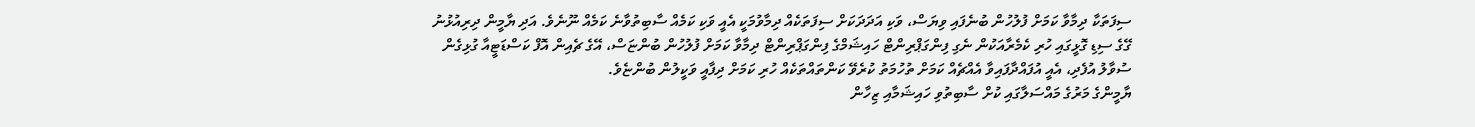ސިފަތަކާ ދިމާވާ ކަމަށް ފުލުހުން ބުނެފައި ވިޔަސް، ވަކި އަދަދަކަށް ސިފަތަކެއް ދިމާވުމަކީ އެއީ ވަކި ކަމެއް ސާބިތުވާނެ ކަމެއް ނޫނެވެ. އަދި ޔާމީން ދިރިއުޅުނު ގޭގެ ސިޑި ގޮޅީގައި ހުރި ކެމެރާއަކުން ނެގި ފިންގަޕްރިންޓް ހައިޝަމްގެ ފިންގަޕްރިންޓް ދިމާވާ ކަމަށް ފުލުހުން ބުންޏަސް، އޭގެ ޗެއިން އޮފް ކަސްޑަޓީއާ ގުޅިގެން ސުވާލު އުފެދި، އެއީ އުފައްދާފައިވާ އެއްޗެއް ކަމަށް ތުހުމަތު ކުރެވޭ ކަންތައްތަކެއް ހުރި ކަމަށް ދިފާއީ ވަކީލުން ބުންޏެވެ.
ޔާމީންގެ މަރުގެ މައްސަލާގައި ކުށް ސާބިތުވި ހައިޝަމާއި ޒިހާން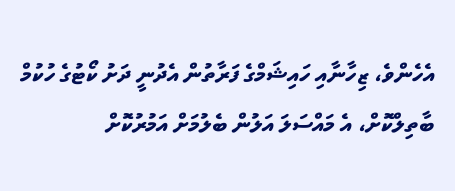އެހެންވެ، ޒިހާނާއި ހައިޝަމްގެ ފަރާތުން އެދުނީ ދަށު ކޯޓުގެ ހުކުމް ބާތިލްކޮށް، އެ މައްސަލަ އަލުން ބެލުމަށް އަމުރުކޮށް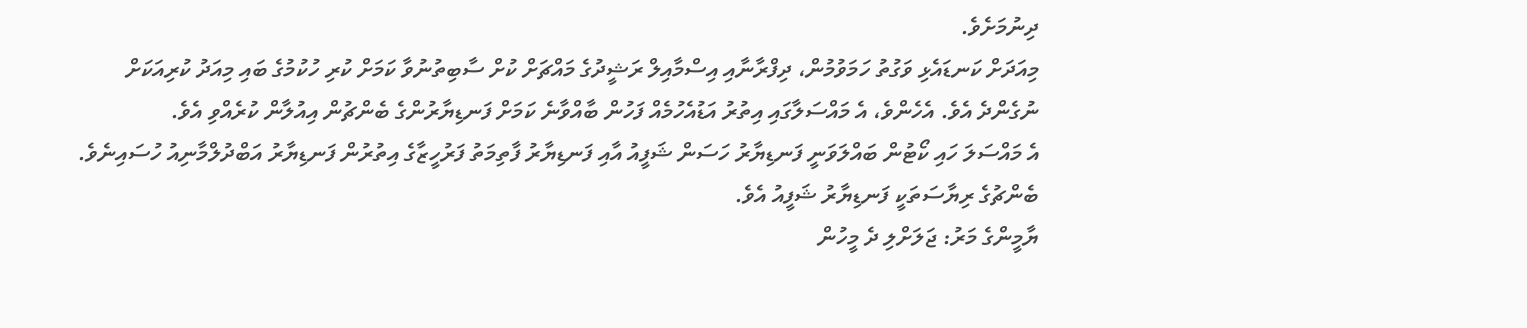ދިނުމަށެވެ.
މިއަދަށް ކަނޑައެޅި ވަގުތު ހަމަވުމުން، ދިފްރާނާއި އިސްމާއިލް ރަޝީދުގެ މައްޗަށް ކުށް ސާބިތުނުވާ ކަމަށް ކުރި ހުކުމުގެ ބައި މިއަދު ކުރިއަކަށް ނުގެންދެ އެވެ. އެހެންވެ، އެ މައްސަލާގައި އިތުރު އަޑުއެހުމެއް ފަހުން ބާއްވާނެ ކަމަށް ފަނޑިޔާރުންގެ ބެންޗުން އިއުލާން ކުރެއްވި އެވެ.
އެ މައްސަލަ ހައި ކޯޓުން ބައްލަވަނީ ފަނޑިޔާރު ހަސަން ޝަފީއު އާއި ފަނޑިޔާރު ފާތިމަތު ފަރުހީޒާގެ އިތުރުން ފަނޑިޔާރު އަބްދުލްމާނިއު ހުސައިނެވެ. ބެންޗުގެ ރިޔާސަތަކީ ފަނޑިޔާރު ޝަފީއު އެވެ.
ޔާމީންގެ މަރު: ޖަލަށްލި ދެ މީހުން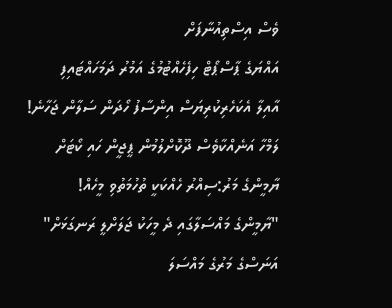ވެސް އިސްތިއުނާފަށް
އައްޔަގެ ޕާސްޕޯޓް ހިފެހެއްޓުމުގެ އަމުރު ދަމަހައްޓައިފި
އާއިލާ އެކަހެރިކުރިޔަސް އިންސާފު ހޯދަން ސަލާން ޖަހާނެ!
ލަމްހާ އަނެއްކާވެސް ދޫކޮށްލުމުން ޕީޖީން ހައި ކޯޓަށް
ޔާމީންގެ މަރު:ސިއްރު ހެއްކަކީ ތުހުމަތުވި މީހެއް!
"ޔާމީންގެ މައްސަލާގައި ދެ މީހަކު ޖަލަށްލީ ރަނގަޅަށް"
އަނަސްގެ މަރުގެ މައްސަލަ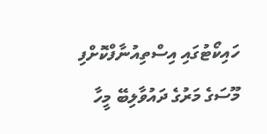ހައިކޯޓުގައި އިސްތިއުނާފްކޮށްފި
މޫސަގެ މަރުގެ ދައުވާލިބޭ މީހާ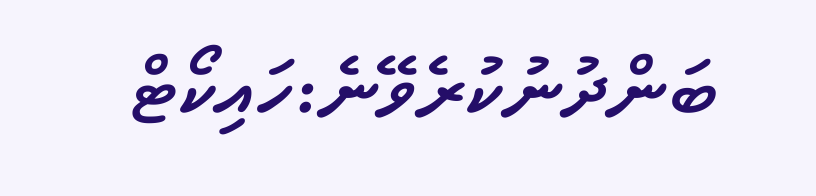ބަންދުނުކުރެވޭނެ:ހައިކޯޓް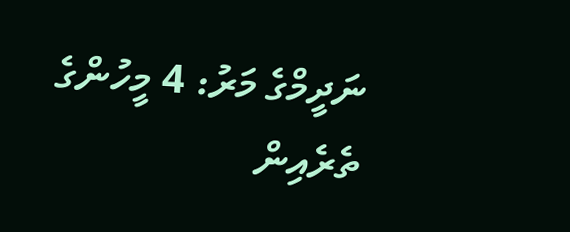ނަދީމްގެ މަރު: 4 މީހުންގެ ތެރެއިން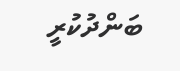ބަންދުކުރީ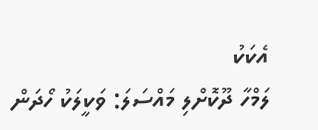އެކަކު
ލަމްހާ ދޫކޮށްލި މައްސަލަ: ވަކީލަކު ހޯދަން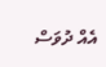އެއް ދުވަސް